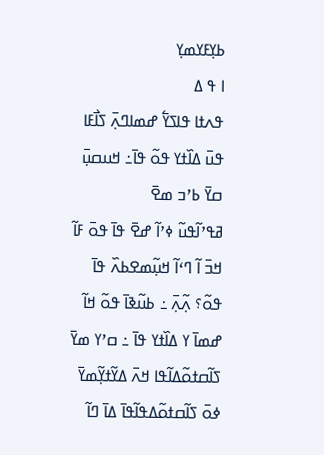ߕߌ߲ߓߌߘߌ߲
ߊ ߟ ߡ
ߟߍߙߊ ߟߊߖߌ߱ ߝߘߊߣߍ߲߫ ߖߊ߯ߓߊ ߟߎ߫ ߡߊ߰ߙߌ ߟߋ߬ ߟߊ߫߸ ߞߎߛߎ߲߫ ߛߌ߫ ߕߴߏ ߘߐ߫
ߥߟߴߊ߬ߟߎ߬ ߦߴߊ߬ ߝߐ߫ ߟߊ߫ ߟߋ߫ ߓߊ߬ ߞߏ߫ ߊ߬ ߣߵߊ߬ ߞߎ߲߬ߘߐߕߍ߰ ߟߊ߫ ߟߋ߬؟ ߍ߲߬ߍ߲߫ ߸ ߕߎ߬ߢߊ߫ ߟߋ߬ ߞߊ߬ ߝߘߊ߫ ߌ ߡߊ߰ߙߌ ߟߊ߫ ߸ ߛߴߌ ߘߌ߫ ߖߊ߬ߛߙߋ߬ߡߊ߬ߟߊ ߞߍ߫ ߡߌ߬ߙߌ߲߬ߘߌ߫ ߦߋ߫ ߖߊ߬ߛߙߋ߬ߡߟߊ߬ߟߊ߫ ߡߊ߫ ߣߊ߬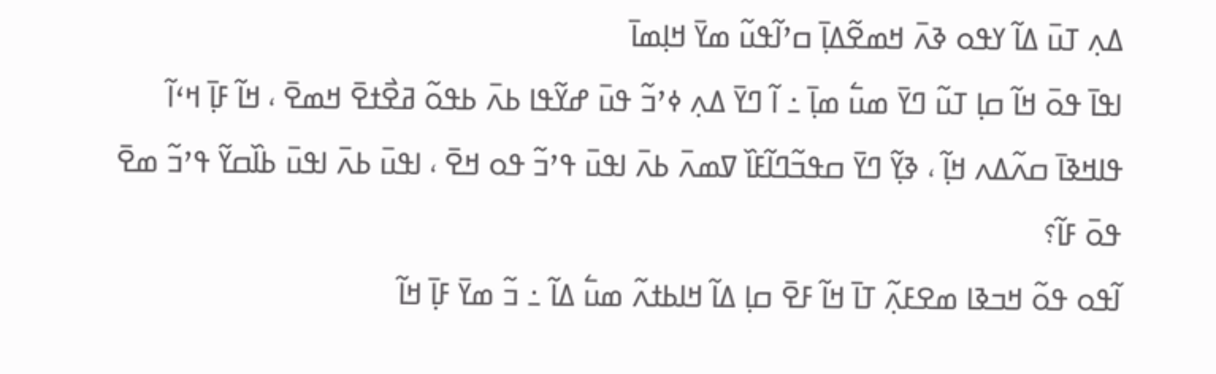ߡߍ߲ ߠߎ߫ ߡߊ߬ ߌߟߋ ߢߍ߫ ߞߘߐ߬ߡߊ߲߫ ߛߴߊ߬ߟߎ߬ ߘߌ߫ ߞߊ߲ߘߊ߫
ߊߟߊ߫ ߟߋ߫ ߞߊ߬ ߛߊ߲ ߠߎ߬ ߣߌ߫ ߘߎ߱ ߘߊ߲߫ ߸ ߊ߬ ߣߌ߫ ߡߍ߲ ߦߴߏ߬ ߟߎ߫ ߝߌ߬ߟߊ ߕߍ߫ ߕߟߋ߬ ߥߐ߯ߙߐ߫ ߞߘߐ߫ ، ߞߊ߬ ߓߊ߲߫ ߞߵߊ߬ ߟߊߞߢߊ߫ ߛߍ߬ߡߍ ߞߊ߲߬ ، ߢߌ߲߬ ߣߌ߫ ߛߟߏ߬ߣߊ߬ߓߊ߰ ߜߘߍ߫ ߕߍ߫ ߊߟߎ߫ ߟߴߏ߬ ߟߋ ߞߐ߫ ، ߊߟߎ߫ ߕߍ߫ ߊߟߎ߫ ߕߊ߰ߛߌ߬ ߟߴߏ߬ ߘߐ߫ ߟߋ߫ ߓߊ߬؟
ߊ߬ߟߋ ߟߋ߬ ߞߏߢߊ ߘߐߓߍ߲߬ ߠߊ߫ ߞߊ߬ ߓߐ߫ ߛߊ߲ ߡߊ߬ ߞߊߕߙߍ߬ ߘߎ߱ ߡߊ߬ ߸ ߏ߬ ߘߌ߫ ߓߊ߲߫ ߞߊ߬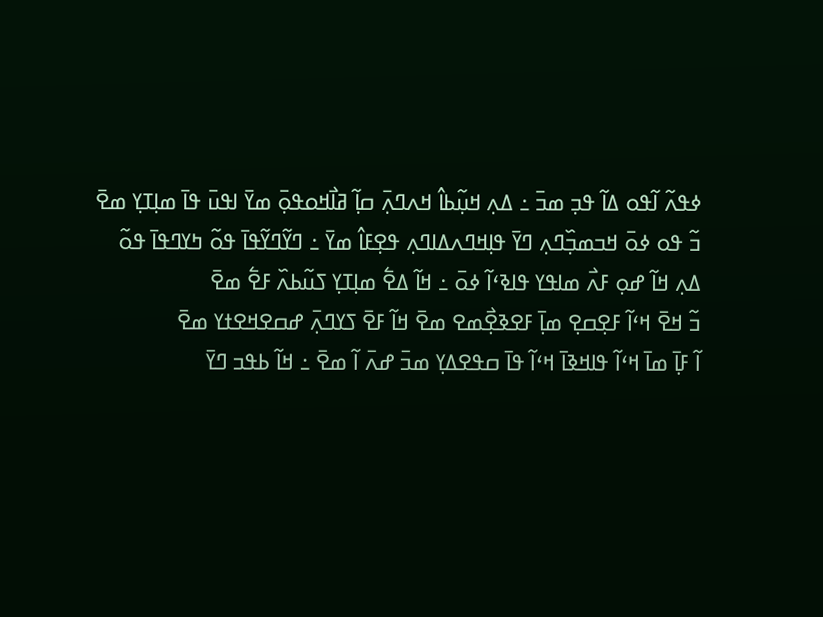ߦߟߍ߬ ߊ߬ߟߋ ߡߊ߬ ߟߏ߲ ߘߏ߫ ߸ ߡߍ߲ ߞߎ߲߬ߕߊ߮ ߞߍߣߍ߲߫ ߛߊ߲߬ ߥߊ߯ߞߋߟߋ߲߫ ߘߌ߫ ߊߟߎ߫ ߟߊ߫ ߘߊ߲ߠߌ߲ ߘߐ߫
ߏ߬ ߟߋ ߦߋ߫ ߞߏߘߏ߲߰ߣߍ߲ ߣߌ߫ ߟߊ߲ߞߣߍߡߊߣߍ߲ ߟߐ߲ߓߊ߮ ߘߌ߫ ߸ ߣߌ߬ߣߌ߬ߟߊ߫ ߟߋ߬ ߤߌߣߟߊ߫ ߟߋ߬
ߡߍ߲ ߞߊ߬ ߝߋ߲ ߓߍ߯ ߘߊߟߌ ߟߊߢߵߊ߬ ߦߋ߫ ߸ ߞߊ߬ ߡߐ߱ ߘߊ߲ߠߌ߲ ߖߎ߬ߕߍ߰ ߓߐ߱ ߘߐ߫
ߏ߬ ߞߐ߫ ߞߵߊ߬ ߓߐ߲ߛߐ߲ ߘߊ߲߫ ߓߐߢߐ߲߯ߘߐ ߘߐ߫ ߞߊ߬ ߓߐ߫ ߖߌߣߍ߲߫ ߝߛߐߞߐߙߌ ߘߐ߫
ߊ߬ ߓߊ߲߫ ߘߊ߫ ߞߵߊ߬ ߟߊߞߢߊ߫ ߞߵߊ߬ ߟߊ߫ ߛߟߐߡߌ߲ ߘߏ߫ ߝߍ߫ ߊ߬ ߘߐ߫ ߸ ߞߊ߬ ߕߟߏ ߣߌ߫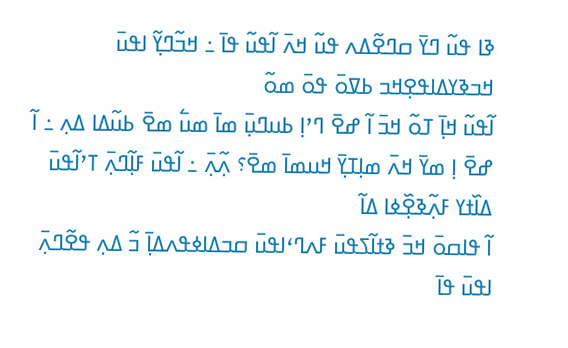ߢߊ ߟߎ߬ ߣߌ߫ ߛߣߐ߬ߡߍ ߟߎ߬ ߞߍ߫ ߊ߬ߟߎ߬ ߟߊ߫ ߸ ߞߏ߬ߣߌ߲߬ ߊߟߎ߫ ߞߏߢߌߡߊߟߐ߲ߞߏ ߕߜߋ߫ ߟߋ߫ ߘߋ߬
ߊ߬ߟߎ߬ ߞߊ߲߫ ߠߋ߬ ߞߏ߫ ߊ߬ ߝߐ߫ ߣߴߊ߲ ߕߎߣߎ߲߫ ߘߊ߫ ߘߎ߱ ߘߐ߫ ߕߎ߬ߡߊ ߡߍ߲ ߸ ߊ߬ ߝߐ߫ ߊ߲ ߘߌ߫ ߞߍ߫ ߘߊ߲ߠߌ߲߫ ߞߎߘߊ߫ ߘߐ߫؟ ߍ߲߬ߍ߲߫ ߸ ߊ߬ߟߎ߫ ߓߊ߲߬ߣߍ߲߫ ߠߴߊ߬ߟߎ߫ ߡߊ߰ߙߌ ߓߍ߲߬ߢߐ߲߰ߦߊ ߡߊ߬
ߊ߬ ߟߊߛߋ߫ ߞߏ߫ ߢߙߊ߬ߖߟߎ߫ ߓߍߣߵߊߟߎ߫ ߛߏߡߊߦߟߍߡߊ߲߫ ߏ߬ ߡߍ߲ ߟߐ߬ߣߍ߲߫ ߊߟߎ߫ ߟߊ߫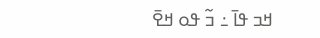ߞߏ ߟߊ߫ ߸ ߏ߬ ߟߋ ߞߐ߫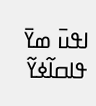ߊߟߎ߫ ߘߌ߫ ߟߊߛߊ߬ߦߌ߬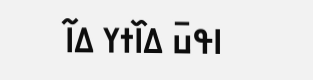ߊߟߎ߫ ߡߊ߰ߙߌ ߡߊ߬